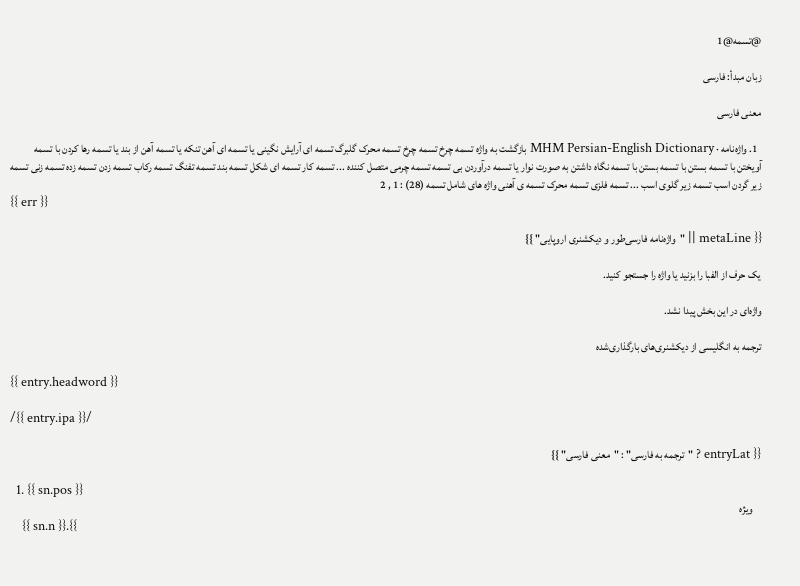@تسمه@1

زبان مبدأ: فارسی

معنی فارسی

  1. واژه‌نامه · MHM Persian-English Dictionary بازگشت به واژه تسمه چرخ تسمه چرخ تسمه محرک گلبرگ تسمه اى آرايش نگينى يا تسمه اى آهن تنکه يا تسمه آهن از بند يا تسمه رها کردن با تسمه آويختن با تسمه بستن با تسمه بستن با تسمه نگاه داشتن به صورت نوار يا تسمه درآوردن بى تسمه تسمه چرمى متصل کننده ... تسمه کار تسمه اى شکل تسمه بند تسمه تفنگ تسمه رکاب تسمه زدن تسمه زده تسمه زنى تسمه زير گردن اسب تسمه زير گلوى اسب ... تسمه فلزى تسمه محرک تسمه ى آهنى واژه هاى شامل تسمه (28) : 1 , 2
{{ err }}

{{ metaLine || "واژه‌نامه فارسی‌طور و دیکشنری اروپایی" }}

یک حرف از الفبا را بزنید یا واژه را جستجو کنید.

واژه‌ای در این بخش پیدا نشد.

ترجمه به انگلیسی از دیکشنری‌های بارگذاری‌شده

{{ entry.headword }}

/{{ entry.ipa }}/

{{ entryLat ? "ترجمه به فارسی" : "معنی فارسی" }}

  1. {{ sn.pos }}
    ویژه
    {{ sn.n }}.{{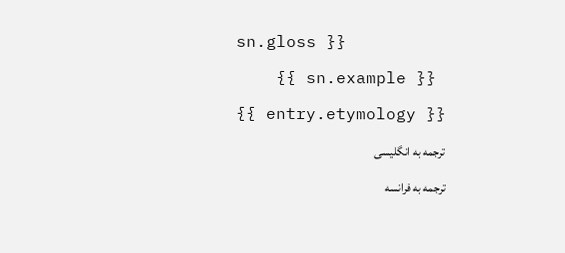sn.gloss }}

    {{ sn.example }}

{{ entry.etymology }}

ترجمه به انگلیسی

ترجمه به فرانسه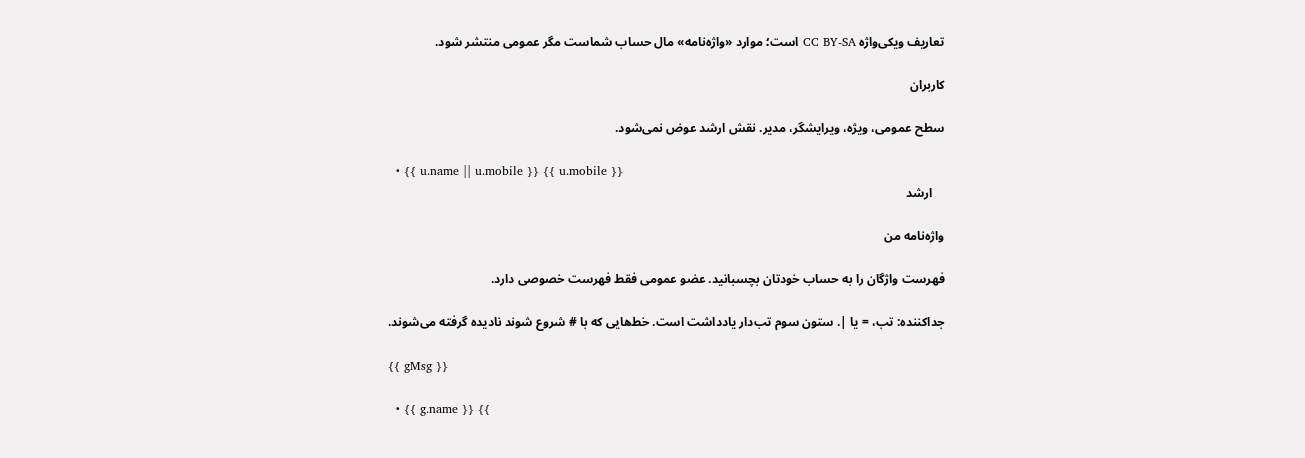تعاریف ویکی‌واژه CC BY-SA است؛ موارد «واژه‌نامه» مال حساب شماست مگر عمومی منتشر شود.

کاربران

سطح عمومی، ویژه، ویرایشگر، مدیر. نقش ارشد عوض نمی‌شود.

  • {{ u.name || u.mobile }} {{ u.mobile }}
    ارشد

واژه‌نامه من

فهرست واژگان را به حساب خودتان بچسبانید. عضو عمومی فقط فهرست خصوصی دارد.

جداکننده: تب، = یا |. ستون سوم تب‌دار یادداشت است. خط‌هایی که با # شروع شوند نادیده گرفته می‌شوند.

{{ gMsg }}

  • {{ g.name }} {{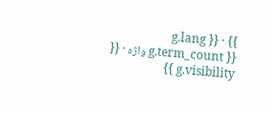g.lang }} · {{ g.term_count }} واژه · {{ g.visibility }}